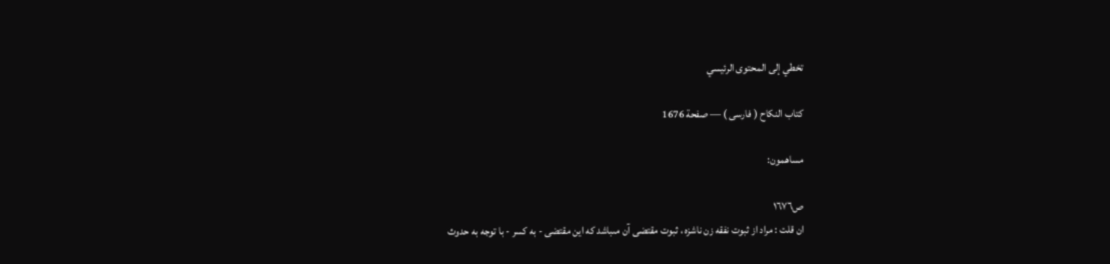تخطي إلى المحتوى الرئيسي

كتاب النكاح ( فارسى ) — صفحة 1676

مساهمون:

ص١٦٧٦
ان قلت : مراد از ثبوت نفقه زن ناشزه ، ثبوت مقتضى آن مىباشد كه اين مقتضى - به كسر - با توجه به حدوث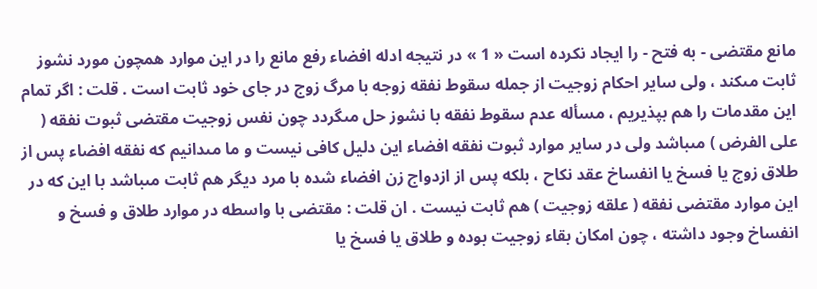مانع مقتضى - به فتح - را ايجاد نكرده است « 1 » در نتيجه ادله افضاء رفع مانع را در اين موارد همچون مورد نشوز ثابت مىكند ، ولى ساير احكام زوجيت از جمله سقوط نفقه زوجه با مرگ زوج در جاى خود ثابت است . قلت : اگر تمام اين مقدمات را هم بپذيريم ، مسأله عدم سقوط نفقه با نشوز حل مىگردد چون نفس زوجيت مقتضى ثبوت نفقه ( على الفرض ) مىباشد ولى در ساير موارد ثبوت نفقه افضاء اين دليل كافى نيست و ما مىدانيم كه نفقه افضاء پس از طلاق زوج يا فسخ يا انفساخ عقد نكاح ، بلكه پس از ازدواج زن افضاء شده با مرد ديگر هم ثابت مىباشد با اين كه در اين موارد مقتضى نفقه ( علقه زوجيت ) هم ثابت نيست . ان قلت : مقتضى با واسطه در موارد طلاق و فسخ و انفساخ وجود داشته ، چون امكان بقاء زوجيت بوده و طلاق يا فسخ يا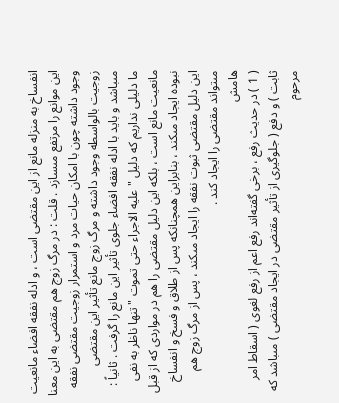انفساخ به منزله مانع از اين مقتضى است ، و ادله نفقه افضاء مانعيت اين موانع را مرتفع مىسازد . قلت : در مرگ زوج هم مقتضى به اين معنا وجود داشته چون با امكان حيات مرد و استمرار زوجيت مقتضى نفقه زوجيت بالواسطه وجود داشته و مرگ زوج مانع تأثير اين مقتضى مىباشد و بايد با ادله نفقه افضاء جلوى تأثير اين مانع را گرفت . ثانياً : ما دليلى نداريم كه دليل " عليه الاجراء حتى تموت " تنها ناظر به نفى مانعيت مانع است ، بلكه اين دليل مقتضى را هم در مواردى كه از قبل نبوده ايجاد مىكند ، بنابراين همچنانكه پس از طلاق و فسخ و انفساخ اين دليل مقتضى ثبوت نفقه را ايجاد مىكند ، پس از مرگ زوج هم مىتواند مقتضى را ايجاد كند .
هامش
( 1 ) در حديث رفع ، برخى گفته‌اند رفع اعم از رفع لغوى ( اسقاط امر ثابت ) و دفع ( جلوگيرى از تأثير مقتضى در ايجاد مقتضى ) مىباشد كه مرحوم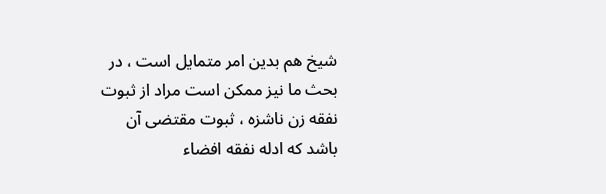شيخ هم بدين امر متمايل است ، در بحث ما نيز ممكن است مراد از ثبوت نفقه زن ناشزه ، ثبوت مقتضى آن باشد كه ادله نفقه افضاء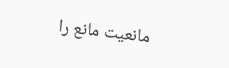مانعيت مانع را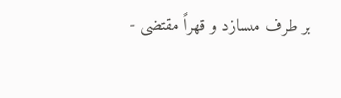بر طرف مىسازد و قهراً مقتضى -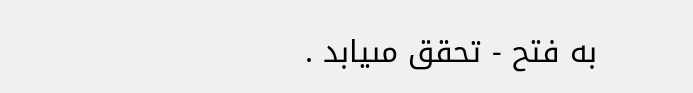به فتح - تحقق مىيابد .